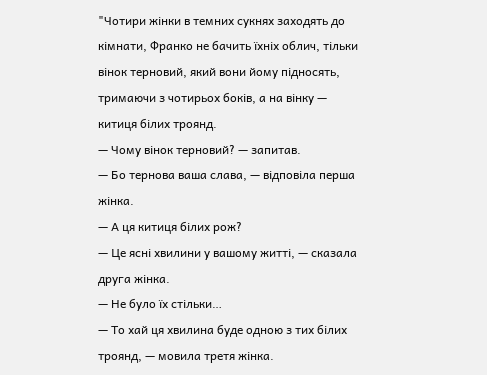"Чотири жінки в темних сукнях заходять до кімнати, Франко не бачить їхніх облич, тільки вінок терновий, який вони йому підносять, тримаючи з чотирьох боків, а на вінку — китиця білих троянд.
— Чому вінок терновий? — запитав.
— Бо тернова ваша слава, — відповіла перша жінка.
— А ця китиця білих рож?
— Це ясні хвилини у вашому житті, — сказала друга жінка.
— Не було їх стільки…
— То хай ця хвилина буде одною з тих білих троянд, — мовила третя жінка.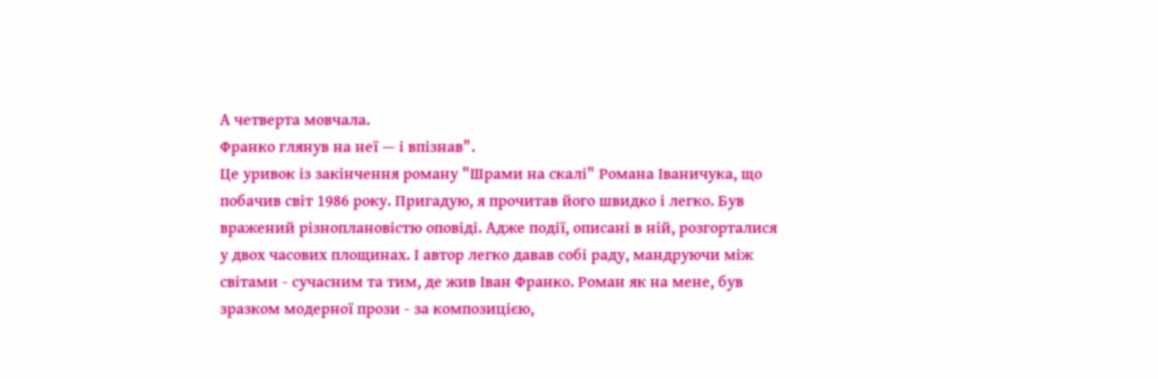А четверта мовчала.
Франко глянув на неї — і впізнав".
Це уривок із закінчення роману "Шрами на скалі" Романа Іваничука, що побачив світ 1986 року. Пригадую, я прочитав його швидко і легко. Був вражений різноплановістю оповіді. Адже події, описані в ній, розгорталися у двох часових площинах. І автор легко давав собі раду, мандруючи між світами - сучасним та тим, де жив Іван Франко. Роман як на мене, був зразком модерної прози - за композицією,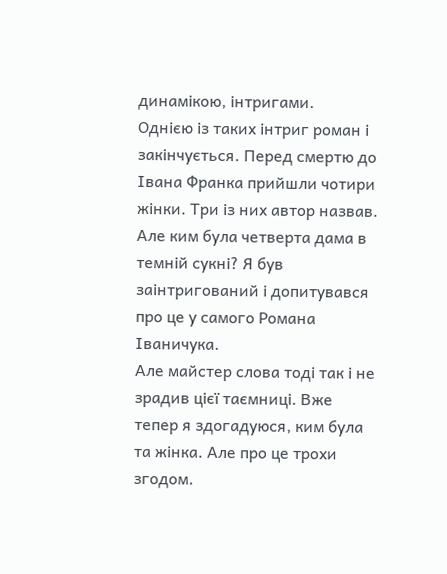динамікою, інтригами.
Однією із таких інтриг роман і закінчується. Перед смертю до Івана Франка прийшли чотири жінки. Три із них автор назвав. Але ким була четверта дама в темній сукні? Я був заінтригований і допитувався про це у самого Романа Іваничука.
Але майстер слова тоді так і не зрадив цієї таємниці. Вже тепер я здогадуюся, ким була та жінка. Але про це трохи згодом.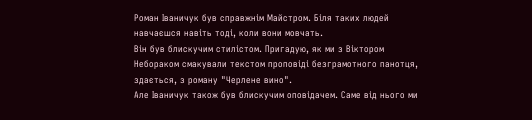Роман Іваничук був справжнім Майстром. Біля таких людей навчаєшся навіть тоді, коли вони мовчать.
Він був блискучим стилістом. Пригадую, як ми з Віктором Небораком смакували текстом проповіді безграмотного панотця, здається, з роману "Черлене вино".
Але Іваничук також був блискучим оповідачем. Саме від нього ми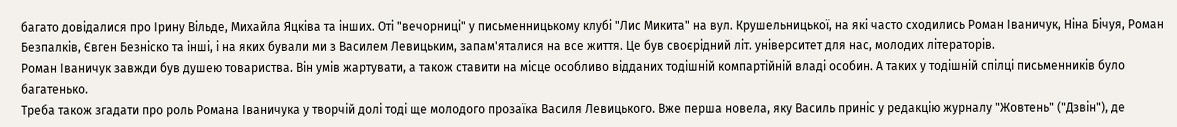багато довідалися про Ірину Вільде, Михайла Яцківа та інших. Оті "вечорниці" у письменницькому клубі "Лис Микита" на вул. Крушельницької, на які часто сходились Роман Іваничук, Ніна Бічуя, Роман Безпалків, Євген Безніско та інші, і на яких бували ми з Василем Левицьким, запам'яталися на все життя. Це був своєрідний літ. університет для нас, молодих літераторів.
Роман Іваничук завжди був душею товариства. Він умів жартувати, а також ставити на місце особливо відданих тодішній компартійній владі особин. А таких у тодішній спілці письменників було багатенько.
Треба також згадати про роль Романа Іваничука у творчій долі тоді ще молодого прозаїка Василя Левицького. Вже перша новела, яку Василь приніс у редакцію журналу "Жовтень" ("Дзвін"), де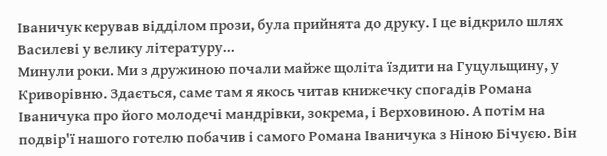Іваничук керував відділом прози, була прийнята до друку. І це відкрило шлях Василеві у велику літературу...
Минули роки. Ми з дружиною почали майже щоліта їздити на Гуцульщину, у Криворівню. Здається, саме там я якось читав книжечку спогадів Романа Іваничука про його молодечі мандрівки, зокрема, і Верховиною. А потім на подвір'ї нашого готелю побачив і самого Романа Іваничука з Ніною Бічуєю. Він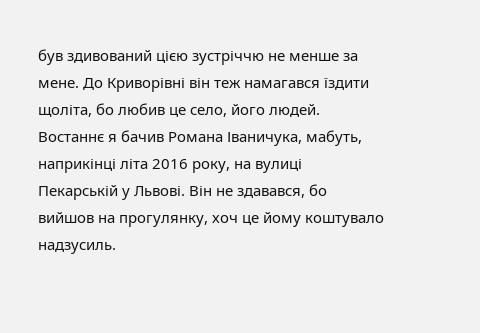був здивований цією зустріччю не менше за мене. До Криворівні він теж намагався їздити щоліта, бо любив це село, його людей.
Востаннє я бачив Романа Іваничука, мабуть, наприкінці літа 2016 року, на вулиці Пекарській у Львові. Він не здавався, бо вийшов на прогулянку, хоч це йому коштувало надзусиль.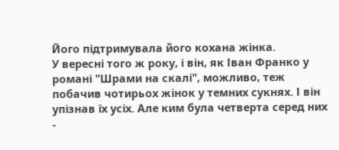Його підтримувала його кохана жінка.
У вересні того ж року, і він, як Іван Франко у романі "Шрами на скалі", можливо, теж побачив чотирьох жінок у темних сукнях. І він упізнав їх усіх. Але ким була четверта серед них -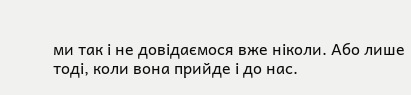ми так і не довідаємося вже ніколи. Або лише тоді, коли вона прийде і до нас.